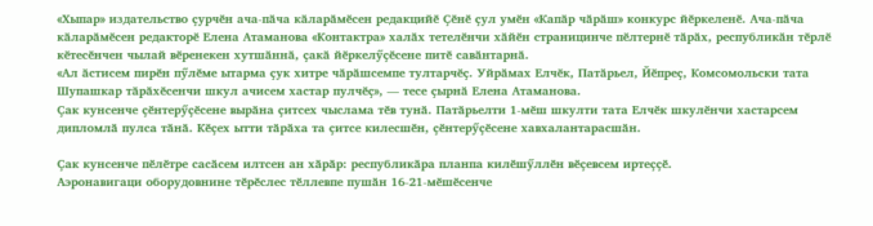«Хыпар» издательство ҫурчӗн ача-пӑча кӑларӑмӗсен редакцийӗ Ҫӗнӗ ҫул умӗн «Капӑр чӑрӑш» конкурс йӗркеленӗ. Ача-пӑча кӑларӑмӗсен редакторӗ Елена Атаманова «Контактра» халӑх тетелӗнчи хӑйӗн страницинче пӗлтернӗ тӑрӑх, республикӑн тӗрлӗ кӗтесӗнчен чылай вӗренекен хутшӑннӑ, ҫакӑ йӗркелӳҫӗсене питӗ савӑнтарнӑ.
«Ал ӑстисем пирӗн пӳлӗме ытарма ҫук хитре чӑрӑшсемпе тултарчӗҫ. Уйрӑмах Елчӗк, Патӑрьел, Йӗпреҫ, Комсомольски тата Шупашкар тӑрӑхӗсенчи шкул ачисем хастар пулчӗҫ», — тесе ҫырнӑ Елена Атаманова.
Ҫак кунсенче ҫӗнтерӳҫӗсене вырӑна ҫитсех чыслама тӗв тунӑ. Патӑрьелти 1-мӗш шкулти тата Елчӗк шкулӗнчи хастарсем дипломлӑ пулса тӑнӑ. Кӗҫех ытти тӑрӑха та ҫитсе килесшӗн, ҫӗнтерӳҫӗсене хавхалантарасшӑн.

Ҫак кунсенче пӗлӗтре сасӑсем илтсен ан хӑрӑр: республикӑра планпа килӗшӳллӗн вӗҫевсем иртеҫҫӗ.
Аэронавигаци оборудовнине тӗрӗслес тӗллевпе пушӑн 16-21-мӗшӗсенче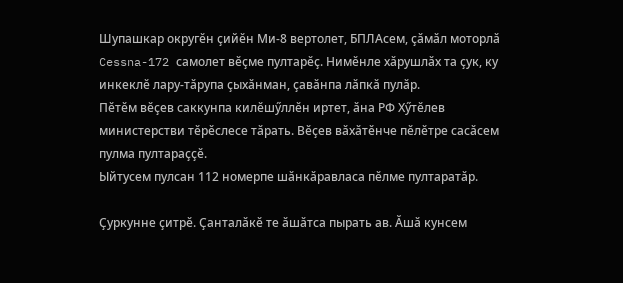Шупашкар округӗн ҫийӗн Ми-8 вертолет, БПЛАсем, ҫӑмӑл моторлӑ Cessna-172 самолет вӗҫме пултарӗҫ. Нимӗнле хӑрушлӑх та ҫук, ку инкеклӗ лару-тӑрупа ҫыхӑнман, ҫавӑнпа лӑпкӑ пулӑр.
Пӗтӗм вӗҫев саккунпа килӗшӳллӗн иртет, ӑна РФ Хӳтӗлев министерстви тӗрӗслесе тӑрать. Вӗҫев вӑхӑтӗнче пӗлӗтре сасӑсем пулма пултараҫҫӗ.
Ыйтусем пулсан 112 номерпе шӑнкӑравласа пӗлме пултаратӑр.

Ҫуркунне ҫитрӗ. Ҫанталӑкӗ те ӑшӑтса пырать ав. Ӑшӑ кунсем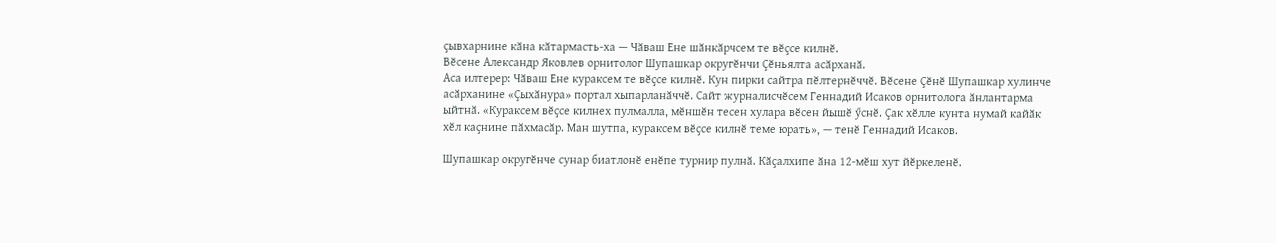ҫывхарнине кӑна кӑтармасть-ха — Чӑваш Ене шӑнкӑрчсем те вӗҫсе килнӗ.
Вӗсене Александр Яковлев орнитолог Шупашкар округӗнчи Ҫӗньялта асӑрханӑ.
Аса илтерер: Чӑваш Ене кураксем те вӗҫсе килнӗ. Кун пирки сайтра пӗлтернӗччӗ. Вӗсене Ҫӗнӗ Шупашкар хулинче асӑрханине «Ҫыхӑнура» портал хыпарланӑччӗ. Сайт журналисчӗсем Геннадий Исаков орнитолога ӑнлантарма ыйтнӑ. «Кураксем вӗҫсе килнех пулмалла, мӗншӗн тесен хулара вӗсен йышӗ ӳснӗ. Ҫак хӗлле кунта нумай кайӑк хӗл каҫнине пӑхмасӑр. Ман шутпа, кураксем вӗҫсе килнӗ теме юрать», — тенӗ Геннадий Исаков.

Шупашкар округӗнче сунар биатлонӗ енӗпе турнир пулнӑ. Кӑҫалхипе ӑна 12-мӗш хут йӗркеленӗ.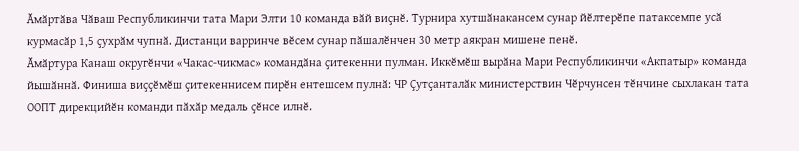Ӑмӑртӑва Чӑваш Республикинчи тата Мари Элти 10 команда вӑй виҫнӗ. Турнира хутшӑнакансем сунар йӗлтерӗпе патаксемпе усӑ курмасӑр 1,5 ҫухрӑм чупнӑ. Дистанци варринче вӗсем сунар пӑшалӗнчен 30 метр аякран мишене пенӗ.
Ӑмӑртура Канаш округӗнчи «Чакас-чикмас» командӑна ҫитекенни пулман. Иккӗмӗш вырӑна Мари Республикинчи «Акпатыр» команда йышӑннӑ. Финиша виҫҫӗмӗш ҫитекеннисем пирӗн ентешсем пулнӑ: ЧР Ҫутҫанталӑк министерствин Чӗрчунсен тӗнчине сыхлакан тата ООПТ дирекцийӗн команди пӑхӑр медаль ҫӗнсе илнӗ.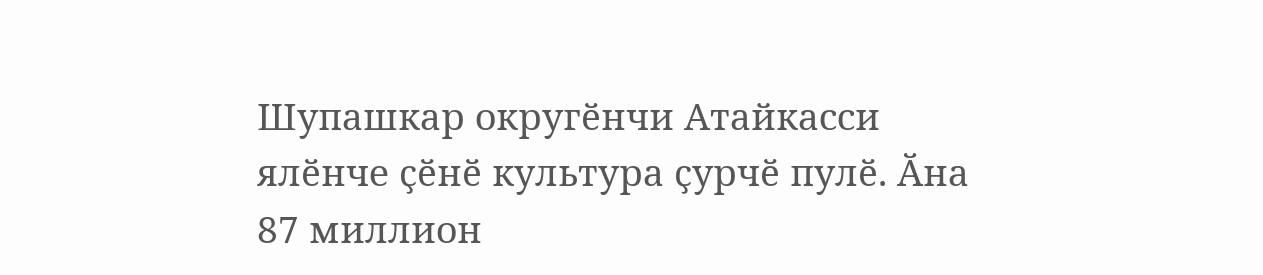Шупашкар округӗнчи Атайкасси ялӗнче ҫӗнӗ культура ҫурчӗ пулӗ. Ӑна 87 миллион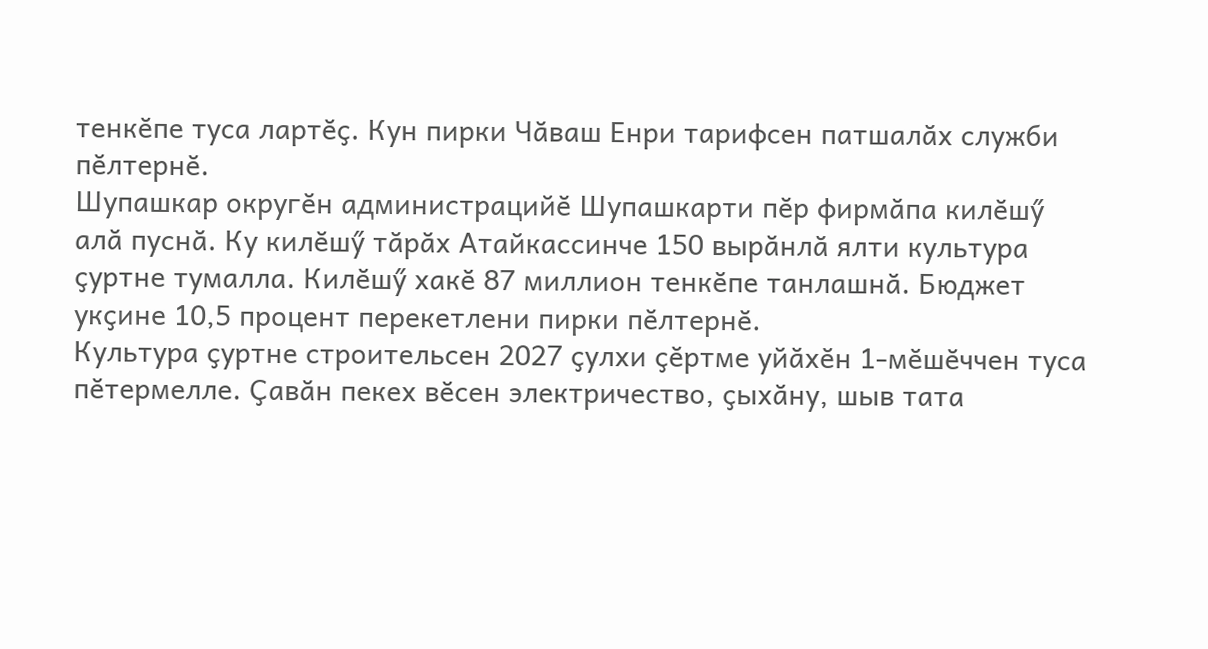тенкӗпе туса лартӗҫ. Кун пирки Чӑваш Енри тарифсен патшалӑх служби пӗлтернӗ.
Шупашкар округӗн администрацийӗ Шупашкарти пӗр фирмӑпа килӗшӳ алӑ пуснӑ. Ку килӗшӳ тӑрӑх Атайкассинче 150 вырӑнлӑ ялти культура ҫуртне тумалла. Килӗшӳ хакӗ 87 миллион тенкӗпе танлашнӑ. Бюджет укҫине 10,5 процент перекетлени пирки пӗлтернӗ.
Культура ҫуртне строительсен 2027 ҫулхи ҫӗртме уйӑхӗн 1-мӗшӗччен туса пӗтермелле. Ҫавӑн пекех вӗсен электричество, ҫыхӑну, шыв тата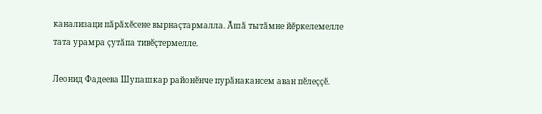канализаци пӑрӑхӗсене вырнаҫтармалла. Ӑшӑ тытӑмне йӗркелемелле тата урамра ҫутӑпа тивӗҫтермелле.

Леонид Фадеева Шупашкар районӗнче пурӑнакансем аван пӗлеҫҫӗ.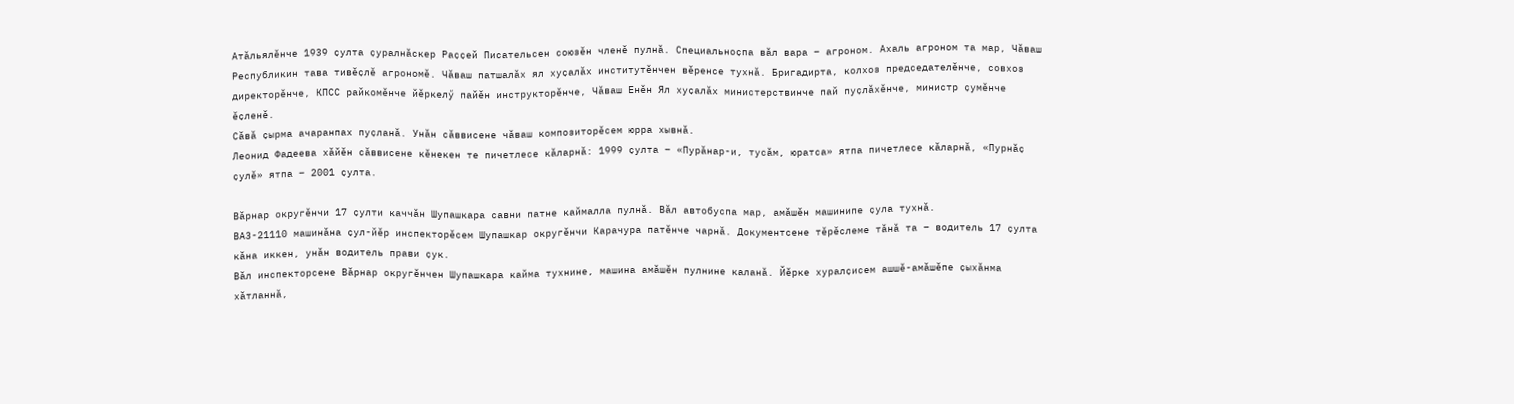Атӑльялӗнче 1939 ҫулта ҫуралнӑскер Раҫҫей Писательсен союзӗн членӗ пулнӑ. Специальноҫпа вӑл вара – агроном. Ахаль агроном та мар, Чӑваш Республикин тава тивӗҫлӗ агрономӗ. Чӑваш патшалӑх ял хуҫалӑх институтӗнчен вӗренсе тухнӑ. Бригадирта, колхоз председателӗнче, совхоз директорӗнче, КПСС райкомӗнче йӗркелӳ пайӗн инструкторӗнче, Чӑваш Енӗн Ял хуҫалӑх министерствинче пай пуҫлӑхӗнче, министр ҫумӗнче ӗҫленӗ.
Сӑвӑ ҫырма ачаранпах пуҫланӑ. Унӑн сӑввисене чӑваш композиторӗсем юрра хывнӑ.
Леонид Фадеева хӑйӗн сӑввисене кӗнекен те пичетлесе кӑларнӑ: 1999 ҫулта – «Пурӑнар-и, тусӑм, юратса» ятпа пичетлесе кӑларнӑ, «Пурнӑҫ ҫулӗ» ятпа – 2001 ҫулта.

Вӑрнар округӗнчи 17 ҫулти каччӑн Шупашкара савни патне каймалла пулнӑ. Вӑл автобуспа мар, амӑшӗн машинипе ҫула тухнӑ.
ВАЗ-21110 машинӑна ҫул-йӗр инспекторӗсем Шупашкар округӗнчи Карачура патӗнче чарнӑ. Документсене тӗрӗслеме тӑнӑ та – водитель 17 ҫулта кӑна иккен, унӑн водитель прави ҫук.
Вӑл инспекторсене Вӑрнар округӗнчен Шупашкара кайма тухнине, машина амӑшӗн пулнине каланӑ. Йӗрке хуралҫисем ашшӗ-амӑшӗпе ҫыхӑнма хӑтланнӑ,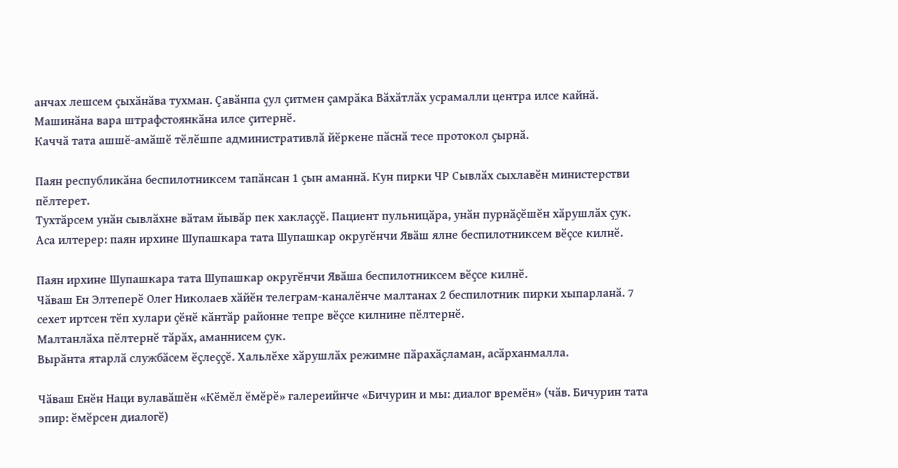анчах лешсем ҫыхӑнӑва тухман. Ҫавӑнпа ҫул ҫитмен ҫамрӑка Вӑхӑтлӑх усрамалли центра илсе кайнӑ. Машинӑна вара штрафстоянкӑна илсе ҫитернӗ.
Каччӑ тата ашшӗ-амӑшӗ тӗлӗшпе административлӑ йӗркене пӑснӑ тесе протокол ҫырнӑ.

Паян республикӑна беспилотниксем тапӑнсан 1 ҫын аманнӑ. Кун пирки ЧР Сывлӑх сыхлавӗн министерстви пӗлтерет.
Тухтӑрсем унӑн сывлӑхне вӑтам йывӑр пек хаклаҫҫӗ. Пациент пульницӑра, унӑн пурнӑҫӗшӗн хӑрушлӑх ҫук.
Аса илтерер: паян ирхине Шупашкара тата Шупашкар округӗнчи Явӑш ялне беспилотниксем вӗҫсе килнӗ.

Паян ирхине Шупашкара тата Шупашкар округӗнчи Явӑша беспилотниксем вӗҫсе килнӗ.
Чӑваш Ен Элтеперӗ Олег Николаев хӑйӗн телеграм-каналӗнче малтанах 2 беспилотник пирки хыпарланӑ. 7 сехет иртсен тӗп хулари ҫӗнӗ кӑнтӑр районне тепре вӗҫсе килнине пӗлтернӗ.
Малтанлӑха пӗлтернӗ тӑрӑх, аманнисем ҫук.
Вырӑнта ятарлӑ службӑсем ӗҫлеҫҫӗ. Хальлӗхе хӑрушлӑх режимне пӑрахӑҫламан, асӑрханмалла.

Чӑваш Енӗн Наци вулавӑшӗн «Кӗмӗл ӗмӗрӗ» галереийнче «Бичурин и мы: диалог времён» (чӑв. Бичурин тата эпир: ӗмӗрсен диалогӗ)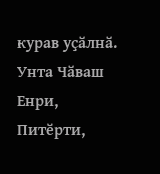курав уҫӑлнӑ.
Унта Чӑваш Енри, Питӗрти,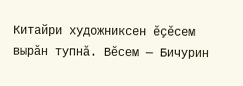Китайри художниксен ӗҫӗсем вырӑн тупнӑ. Вӗсем — Бичурин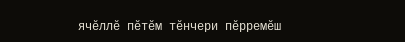ячӗллӗ пӗтӗм тӗнчери пӗрремӗш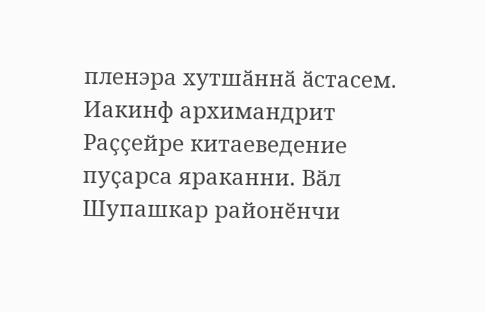пленэра хутшӑннӑ ӑстасем.
Иакинф архимандрит Раҫҫейре китаеведение пуҫарса яраканни. Вӑл Шупашкар районӗнчи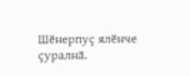Шӗнерпуҫ ялӗнче ҫуралнӑ.